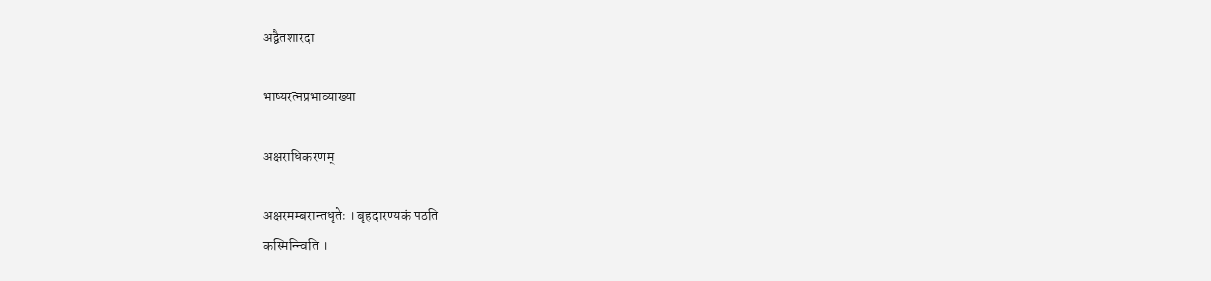अद्वैतशारदा

भाष्यरत्नप्रभाव्याख्या

अक्षराधिकरणम्

अक्षरमम्बरान्तधृतेः । बृहदारण्यकं पठति
कस्मिन्न्विति ।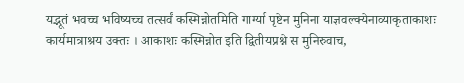यद्भूतं भवच्च भविष्यच्च तत्सर्वं कस्मिन्नोतमिति गार्ग्या पृष्टेन मुनिना याज्ञवल्क्येनाव्याकृताकाशः कार्यमात्राश्रय उक्तः । आकाशः कस्मिन्नोत इति द्वितीयप्रश्ने स मुनिरुवाच,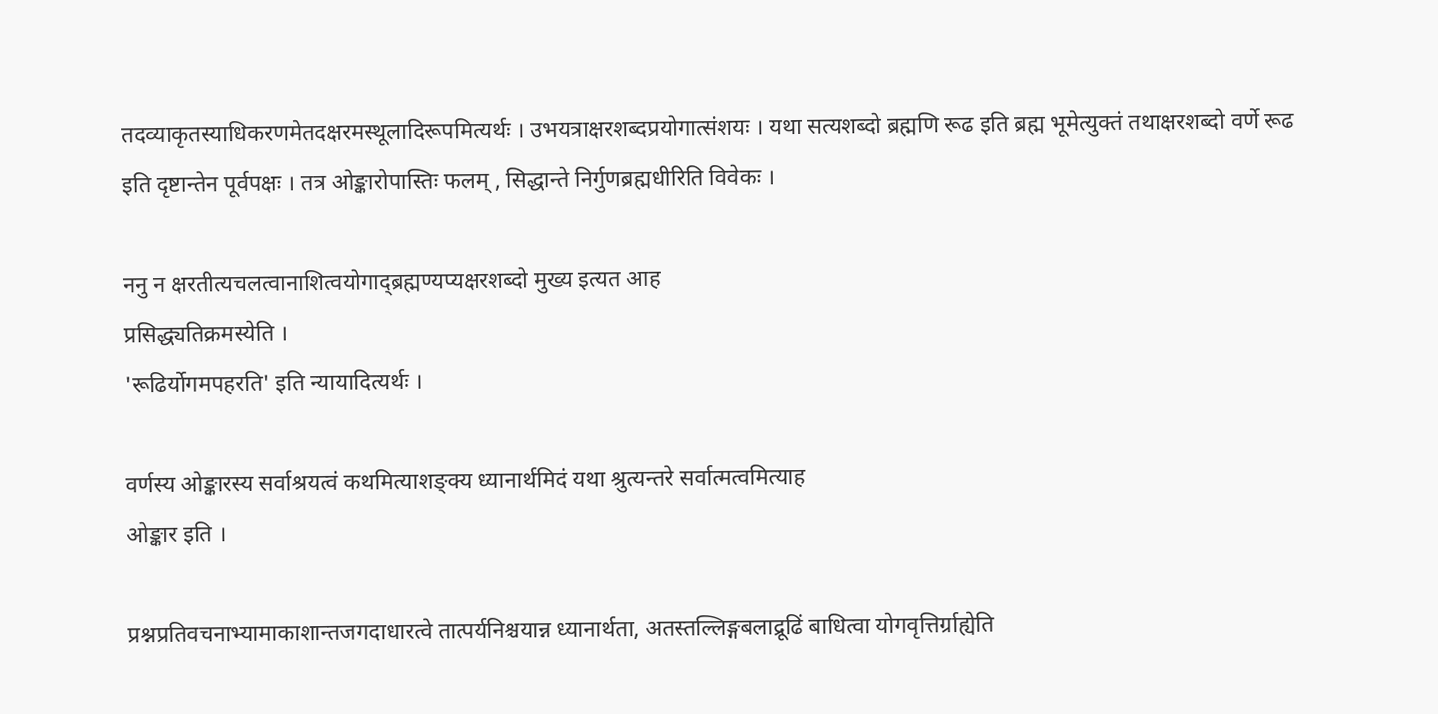तदव्याकृतस्याधिकरणमेतदक्षरमस्थूलादिरूपमित्यर्थः । उभयत्राक्षरशब्दप्रयोगात्संशयः । यथा सत्यशब्दो ब्रह्मणि रूढ इति ब्रह्म भूमेत्युक्तं तथाक्षरशब्दो वर्णे रूढ इति दृष्टान्तेन पूर्वपक्षः । तत्र ओङ्कारोपास्तिः फलम् , सिद्धान्ते निर्गुणब्रह्मधीरिति विवेकः ।

ननु न क्षरतीत्यचलत्वानाशित्वयोगाद्ब्रह्मण्यप्यक्षरशब्दो मुख्य इत्यत आह
प्रसिद्ध्यतिक्रमस्येति ।
'रूढिर्योगमपहरति' इति न्यायादित्यर्थः ।

वर्णस्य ओङ्कारस्य सर्वाश्रयत्वं कथमित्याशङ्क्य ध्यानार्थमिदं यथा श्रुत्यन्तरे सर्वात्मत्वमित्याह
ओङ्कार इति ।

प्रश्नप्रतिवचनाभ्यामाकाशान्तजगदाधारत्वे तात्पर्यनिश्चयान्न ध्यानार्थता, अतस्तल्लिङ्गबलाद्रूढिं बाधित्वा योगवृत्तिर्ग्राह्येति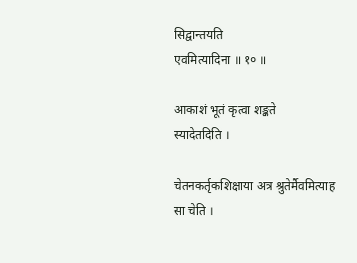सिद्वान्तयति
एवमित्यादिना ॥ १० ॥

आकाशं भूतं कृत्वा शङ्कते
स्यादेतदिति ।

चेतनकर्तृकशिक्षाया अत्र श्रुतेर्मैवमित्याह
सा चेति ।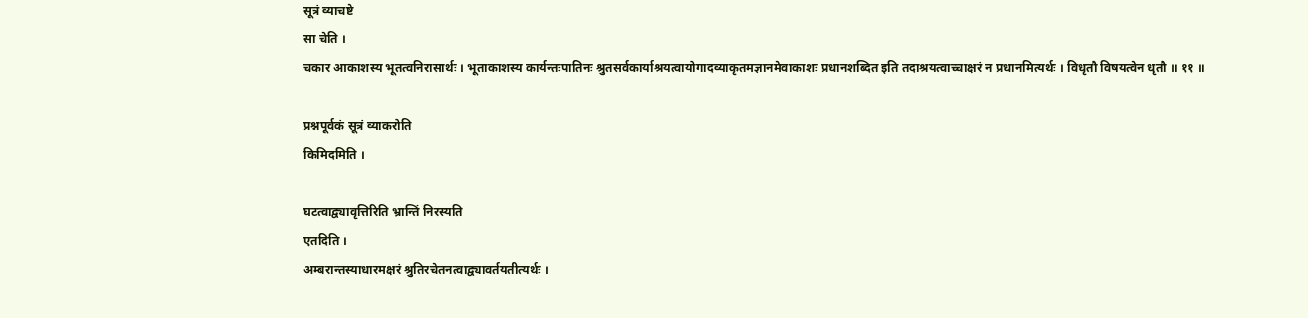सूत्रं व्याचष्टे
सा चेति ।
चकार आकाशस्य भूतत्वनिरासार्थः । भूताकाशस्य कार्यन्तःपातिनः श्रुतसर्वकार्याश्रयत्वायोगादव्याकृतमज्ञानमेवाकाशः प्रधानशब्दित इति तदाश्रयत्वाच्चाक्षरं न प्रधानमित्यर्थः । विधृतौ विषयत्वेन धृतौ ॥ ११ ॥

प्रश्नपूर्वकं सूत्रं व्याकरोति
किमिदमिति ।

घटत्वाद्व्यावृत्तिरिति भ्रान्तिं निरस्यति
एतदिति ।
अम्बरान्तस्याधारमक्षरं श्रुतिरचेतनत्वाद्व्यावर्तयतीत्यर्थः ।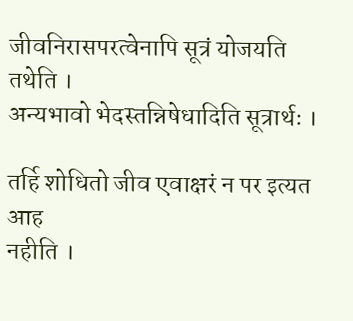जीवनिरासपरत्वेनापि सूत्रं योजयति
तथेति ।
अन्यभावो भेदस्तन्निषेधादिति सूत्रार्थः ।

तर्हि शोधितो जीव एवाक्षरं न पर इत्यत आह
नहीति ।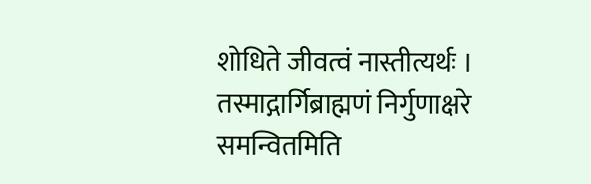शोधिते जीवत्वं नास्तीत्यर्थः । तस्माद्गार्गिब्राह्मणं निर्गुणाक्षरे समन्वितमिति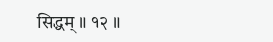सिद्धम् ॥ १२ ॥